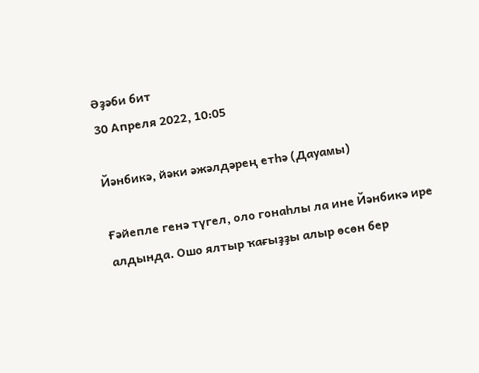Әҙәби бит
30 Апреля 2022, 10:05

Йәнбикә, йәки әжәлдәрең етһә (Дауамы)

Ғәйепле генә түгел, оло гонаһлы ла ине Йәнбикә ире алдында. Ошо ялтыр ҡағыҙҙы алыр өсөн бер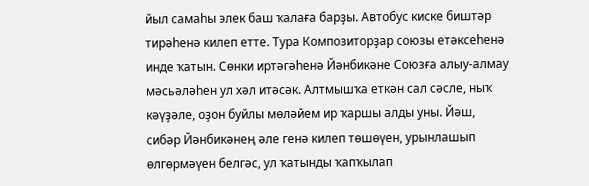йыл самаһы элек баш ҡалаға барҙы. Автобус киске биштәр тирәһенә килеп етте. Тура Композиторҙар союзы етәксеһенә инде ҡатын. Сөнки иртәгәһенә Йәнбикәне Союзға алыу-алмау мәсьәләһен ул хәл итәсәк. Алтмышҡа еткән сал сәсле, ныҡ кәүҙәле, оҙон буйлы мөләйем ир ҡаршы алды уны. Йәш, сибәр Йәнбикәнең әле генә килеп төшөүен, урынлашып өлгөрмәүен белгәс, ул ҡатынды ҡапҡылап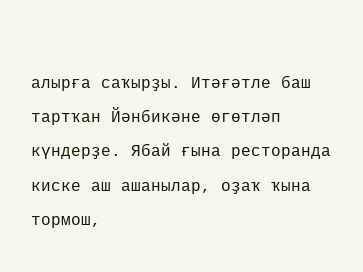алырға саҡырҙы. Итәғәтле баш тартҡан Йәнбикәне өгөтләп күндерҙе. Ябай ғына ресторанда киске аш ашанылар, оҙаҡ ҡына тормош,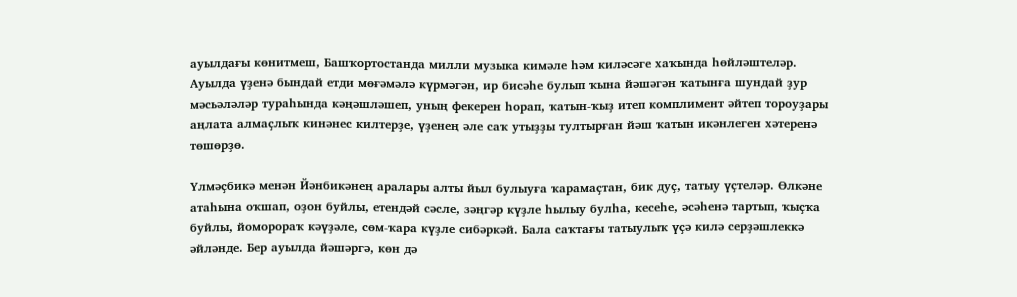ауылдағы көнитмеш, Башҡортостанда милли музыка кимәле һәм киләсәге хаҡында һөйләштеләр. Ауылда үҙенә бындай етди мөғәмәлә күрмәгән, ир бисәһе булып ҡына йәшәгән ҡатынға шундай ҙур мәсьәләләр тураһында кәңәшләшеп, уның фекерен һорап, ҡатын-ҡыҙ итеп комплимент әйтеп тороуҙары аңлата алмаҫлыҡ кинәнес килтерҙе, үҙенең әле саҡ утыҙҙы тултырған йәш ҡатын икәнлеген хәтеренә төшөрҙө.

Үлмәҫбикә менән Йәнбикәнең аралары алты йыл булыуға ҡарамаҫтан, бик дуҫ, татыу үҫтеләр. Өлкәне атаһына оҡшап, оҙон буйлы, етендәй сәсле, зәңгәр күҙле һылыу булһа, кесеһе, әсәһенә тартып, ҡыҫҡа буйлы, йоморораҡ кәүҙәле, сөм-ҡара күҙле сибәркәй. Бала саҡтағы татыулыҡ үҫә килә серҙәшлеккә әйләнде. Бер ауылда йәшәргә, көн дә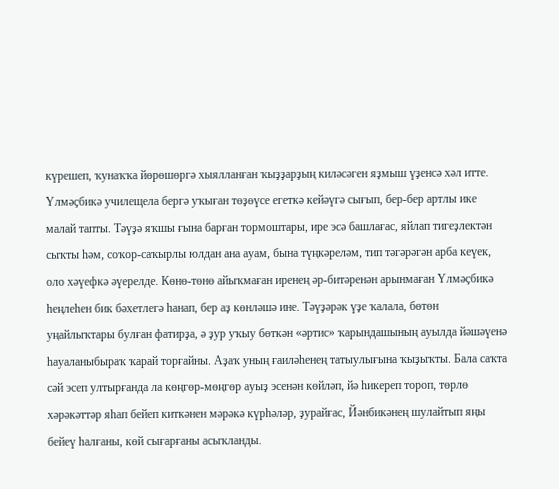күрешеп, ҡунаҡҡа йөрөшөргә хыялланған ҡыҙҙарҙың киләсәген яҙмыш үҙенсә хәл итте. Үлмәҫбикә училещела бергә уҡыған төҙөүсе егеткә кейәүгә сығып, бер-бер артлы ике малай тапты. Тәүҙә яҡшы ғына барған тормоштары, ире эсә башлағас, яйлап тигеҙлектән сыҡты һәм, соҡор-саҡырлы юлдан ана ауам, бына түңкәреләм, тип тәгәрәгән арба кеүек, оло хәүефкә әүерелде. Көнө-төнө айыҡмаған иренең әр-битәренән арынмаған Үлмәҫбикә һеңлеһен бик бәхетлегә һанап, бер аҙ көнләшә ине. Тәүҙәрәк үҙе ҡалала, бөтөн уңайлыҡтары булған фатирҙа, ә ҙур уҡыу бөткән «әртис» ҡарындашының ауылда йәшәүенә һауаланыбыраҡ ҡарай торғайны. Аҙаҡ уның ғаиләһенең татыулығына ҡыҙыҡты. Бала саҡта сәй эсеп ултырғанда ла көңгөр-мөңгөр ауыҙ эсенән көйләп, йә һикереп тороп, төрлө хәрәкәттәр яһап бейеп киткәнен мәрәкә күрһәләр, ҙурайғас, Йәнбикәнең шулайтып яңы бейеү һалғаны, көй сығарғаны асыҡланды.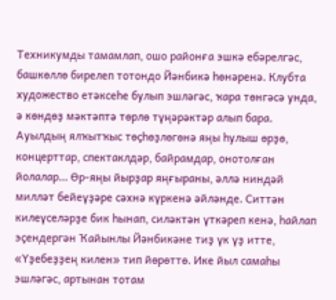Техникумды тамамлап, ошо районға эшкә ебәрелгәс, башкөллө бирелеп тотондо Йәнбикә һөнәренә. Клубта художество етәксеһе булып эшләгәс, ҡара төнгәсә унда, ә көндөҙ мәктәптә төрлө түңәрәктәр алып бара. Ауылдың ялҡытҡыс төҫһөҙлөгөнә яңы һулыш өрҙө, концерттар, спектаклдәр, байрамдар, онотолған йолалар... Өр-яңы йырҙар яңғыраны, әллә ниндәй милләт бейеүҙәре сәхнә күркенә әйләнде. Ситтән килеүселәрҙе бик һынап, силәктән үткәреп кенә, һайлап эҫендергән Ҡайынлы Йәнбикәне тиҙ үк үҙ итте, «Үҙебеҙҙең килен» тип йөрөттө. Ике йыл самаһы эшләгәс, артынан тотам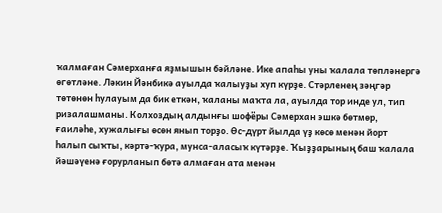ҡалмаған Сәмерханға яҙмышын бәйләне. Ике апаһы уны ҡалала төпләнергә өгөтләне. Ләкин Йәнбикә ауылда ҡалыуҙы хуп күрҙе. Стәрленең зәңгәр төтөнөн һулауым да бик еткән, ҡаланы маҡта ла, ауылда тор инде ул, тип ризалашманы. Колхоздың алдынғы шофёры Сәмерхан эшкә бөтмөр, ғаиләһе, хужалығы өсөн янып торҙо. Өс-дүрт йылда үҙ көсө менән йорт һалып сыҡты, кәртә-ҡура, мунса-аласыҡ күтәрҙе. Ҡыҙҙарының баш ҡалала йәшәүенә ғорурланып бөтә алмаған ата менән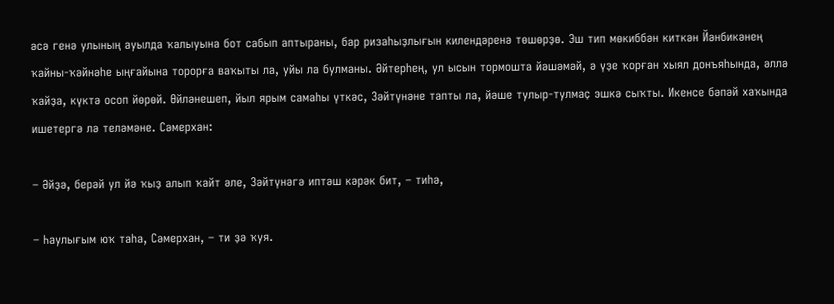әсә генә улының ауылда ҡалыуына бот сабып аптыраны, бар ризаһыҙлығын килендәренә төшөрҙө. Эш тип мөкиббән киткән Йәнбикәнең ҡайны-ҡәйнәһе ыңғайына торорға ваҡыты ла, уйы ла булманы. Әйтерһең, ул ысын тормошта йәшәмәй, ә үҙе ҡорған хыял донъяһында, әллә ҡайҙа, күктә осоп йөрөй. Өйләнешеп, йыл ярым самаһы үткәс, Зәйтүнәне тапты ла, йәше тулыр-тулмаҫ эшкә сыҡты. Икенсе бәпәй хаҡында ишетергә лә теләмәне. Сәмерхан:

– Әйҙә, берәй ул йә ҡыҙ алып ҡайт әле, Зәйтүнәгә иптәш кәрәк бит, – тиһә,

– Һаулығым юҡ таһа, Сәмерхан, – ти ҙә ҡуя.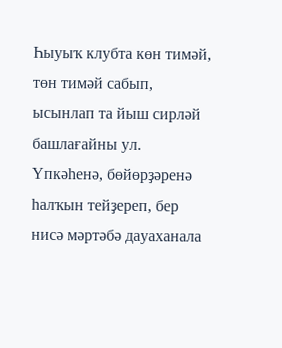Һыуыҡ клубта көн тимәй, төн тимәй сабып, ысынлап та йыш сирләй башлағайны ул. Үпкәһенә, бөйөрҙәренә һалҡын тейҙереп, бер нисә мәртәбә дауаханала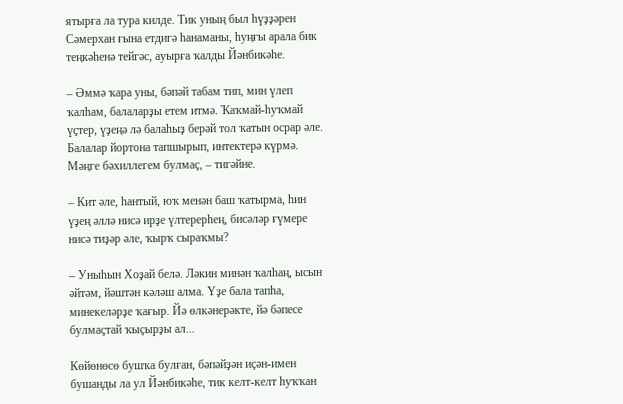ятырға ла тура килде. Тик уның был һүҙҙәрен Сәмерхан ғына етдигә һанаманы, һуңғы арала бик теңкәһенә тейгәс, ауырға ҡалды Йәнбикәһе.

– Әммә ҡара уны, бәпәй табам тип, мин үлеп ҡалһам, балаларҙы етем итмә. Ҡаҡмай-һуҡмай үҫтер, үҙеңә лә балаһыҙ берәй тол ҡатын осрар әле. Балалар йортона тапшырып, интектерә күрмә. Мәңге бәхиллегем булмаҫ, – тигәйне.

– Кит әле, һантый, юҡ менән баш ҡатырма, һин үҙең әллә нисә ирҙе үлтерерһең, бисәләр ғүмере нисә тиҙәр әле, ҡырҡ сыраҡмы?

– Уныһын Хоҙай белә. Ләкин минән ҡалһаң, ысын әйтәм, йәштән кәләш алма. Үҙе бала тапһа, минекеләрҙе ҡағыр. Йә өлкәнерәкте, йә бәпесе булмаҫтай ҡыҫырҙы ал...

Көйөнөсө бушҡа булған, бәпәйҙән иҫән-имен бушанды ла ул Йәнбикәһе, тик келт-келт һуҡҡан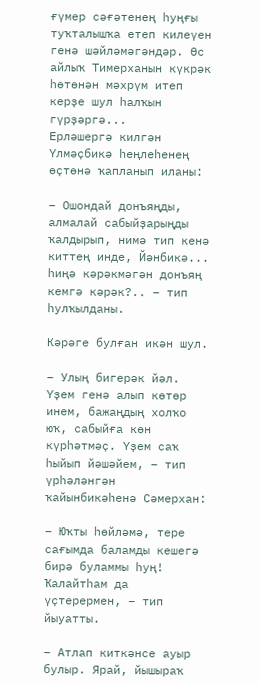ғүмер сәғәтенең һуңғы туҡталышҡа етеп килеүен генә шәйләмәгәндәр. Өс айлыҡ Тимерханын күкрәк һөтөнән мәхрүм итеп керҙе шул һалҡын гүрҙәргә...
Ерләшергә килгән Үлмәҫбикә һеңлеһенең өҫтөнә ҡапланып иланы:

– Ошондай донъяңды, алмалай сабыйҙарыңды ҡалдырып, нимә тип кенә киттең инде, Йәнбикә... һиңә кәрәкмәгән донъяң кемгә кәрәк?.. – тип һулҡылданы.

Кәрәге булған икән шул.

– Улың бигерәк йәл. Үҙем генә алып көтөр инем, бажаңдың холҡо юҡ, сабыйға көн күрһәтмәҫ. Үҙем саҡ һыйып йәшәйем, – тип үрһәләнгән ҡайынбикәһенә Сәмерхан:

– Юҡты һөйләмә, тере сағымда баламды кешегә бирә буламмы һуң! Ҡалайтһам да үҫтерермен, – тип йыуатты.

– Атлап киткәнсе ауыр булыр. Ярай, йышыраҡ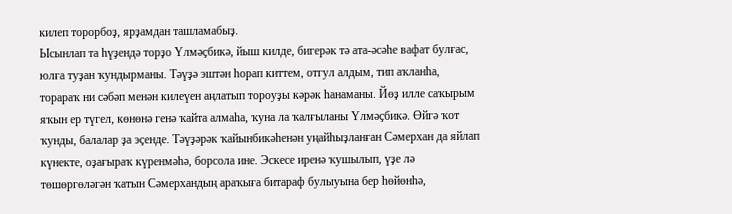килеп торорбоҙ, ярҙамдан ташламабыҙ.
Ысынлап та һүҙендә торҙо Үлмәҫбикә, йыш килде, бигерәк тә ата-әсәһе вафат булғас, юлға туҙан ҡундырманы. Тәүҙә эштән һорап киттем, отгул алдым, тип аҡланһа, торараҡ ни сәбәп менән килеүен аңлатып тороуҙы кәрәк һанаманы. Йөҙ илле саҡырым яҡын ер түгел, көнөнә генә ҡайта алмаһа, ҡуна ла ҡалғыланы Үлмәҫбикә. Өйгә ҡот ҡунды, балалар ҙа эҫенде. Тәүҙәрәк ҡайынбикәһенән уңайһыҙланған Сәмерхан да яйлап күнекте, оҙағыраҡ күренмәһә, борсола ине. Эскесе иренә ҡушылып, үҙе лә төшөргөләгән ҡатын Сәмерхандың араҡыға битараф булыуына бер һөйөнһә,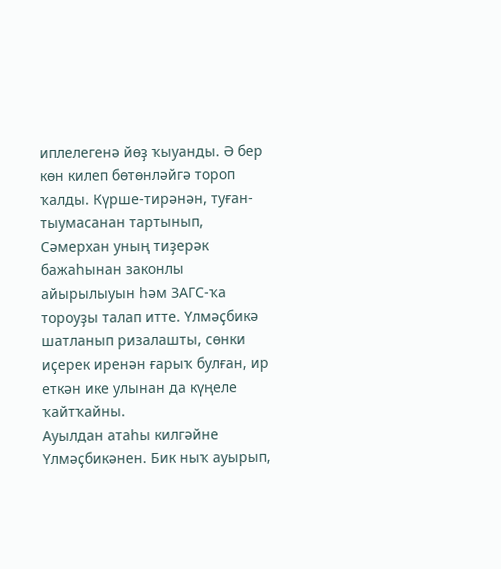иплелегенә йөҙ ҡыуанды. Ә бер көн килеп бөтөнләйгә тороп ҡалды. Күрше-тирәнән, туған-тыумасанан тартынып, Сәмерхан уның тиҙерәк бажаһынан законлы айырылыуын һәм ЗАГС-ҡа тороуҙы талап итте. Үлмәҫбикә шатланып ризалашты, сөнки иҫерек иренән ғарыҡ булған, ир еткән ике улынан да күңеле ҡайтҡайны.
Ауылдан атаһы килгәйне Үлмәҫбикәнен. Бик ныҡ ауырып,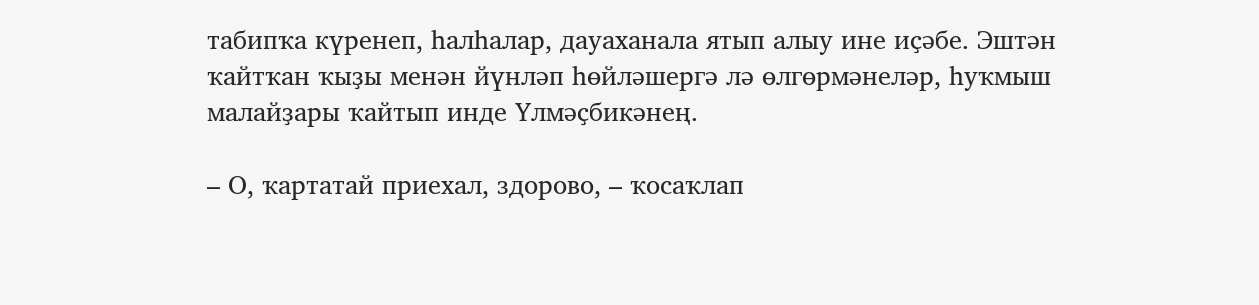табипҡа күренеп, һалһалар, дауаханала ятып алыу ине иҫәбе. Эштән ҡайтҡан ҡыҙы менән йүнләп һөйләшергә лә өлгөрмәнеләр, һуҡмыш малайҙары ҡайтып инде Үлмәҫбикәнең.

– О, ҡартатай приехал, здорово, – ҡосаҡлап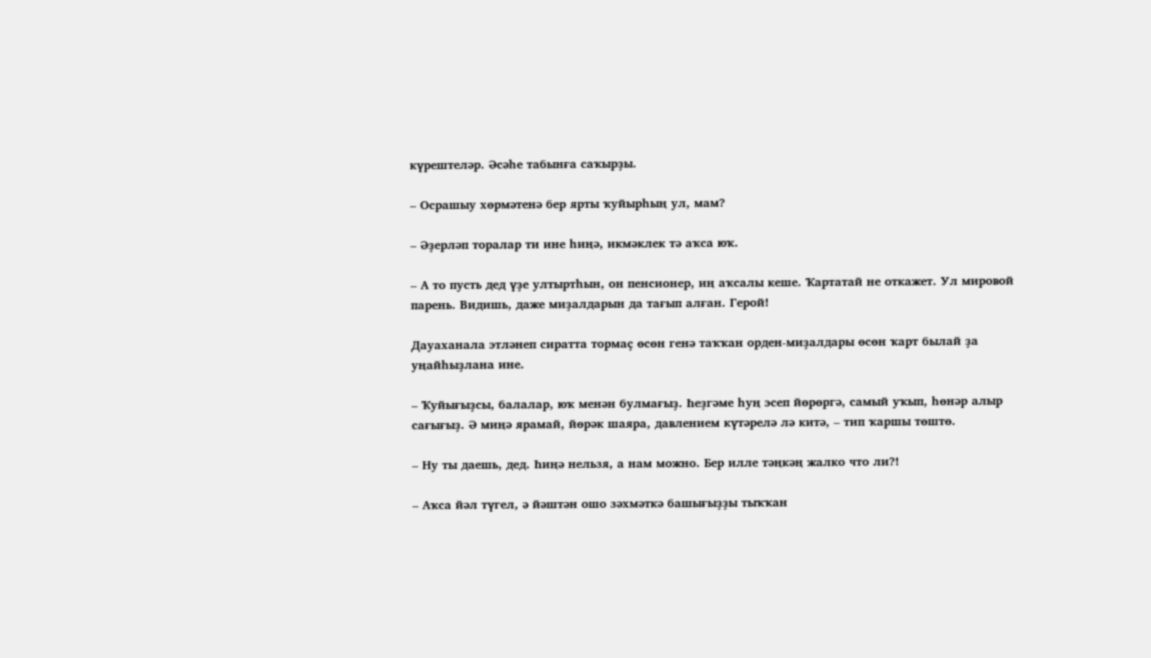күрештеләр. Әсәһе табынға саҡырҙы.

– Осрашыу хөрмәтенә бер ярты ҡуйырһың ул, мам?

– Әҙерләп торалар ти ине һиңә, икмәклек тә аҡса юҡ.

– А то пусть дед үҙе ултыртһын, он пенсионер, иң аҡсалы кеше. Ҡартатай не откажет. Ул мировой парень. Видишь, даже миҙалдарын да тағып алған. Герой!

Дауаханала этләнеп сиратта тормаҫ өсөн генә таҡҡан орден-миҙалдары өсөн ҡарт былай ҙа уңайһыҙлана ине.

– Ҡуйығыҙсы, балалар, юҡ менән булмағыҙ. Һеҙгәме һуң эсеп йөрөргә, самый уҡып, һөнәр алыр сағығыҙ. Ә миңә ярамай, йөрәк шаяра, давлением күтәрелә лә китә, – тип ҡаршы төштө.

– Ну ты даешь, дед. Һиңә нельзя, а нам можно. Бер илле тәңкәң жалко что ли?!

– Аҡса йәл түгел, ә йәштән ошо зәхмәткә башығыҙҙы тыҡҡан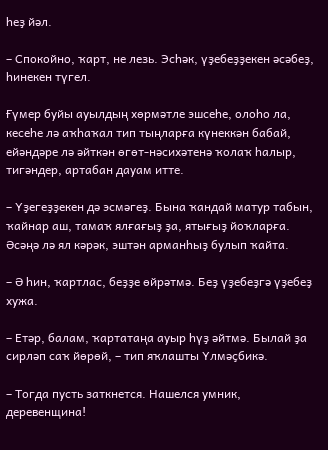һеҙ йәл.

– Спокойно, ҡарт, не лезь. Эсһәк, үҙебеҙҙекен әсәбеҙ, һинекен түгел.

Ғүмер буйы ауылдың хөрмәтле эшсеһе, олоһо ла, кесеһе лә аҡһаҡал тип тыңларға күнеккән бабай, ейәндәре лә әйткән өгөт-нәсихәтенә ҡолаҡ һалыр, тигәндер, артабан дауам итте.

– Үҙегеҙҙекен дә эсмәгеҙ. Бына ҡандай матур табын, ҡайнар аш, тамаҡ ялғағыҙ ҙа, ятығыҙ йоҡларға. Әсәңә лә ял кәрәк, эштән арманһыҙ булып ҡайта.

– Ә һин, ҡартлас, беҙҙе өйрәтмә. Беҙ үҙебеҙгә үҙебеҙ хужа.

– Етәр, балам, ҡартатаңа ауыр һүҙ әйтмә. Былай ҙа сирләп саҡ йөрөй, – тип яҡлашты Үлмәҫбикә.

– Тогда пусть заткнется. Нашелся умник, деревенщина!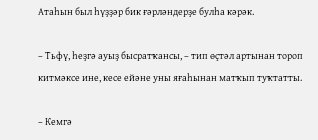Атаһын был һүҙҙәр бик ғәрләндерҙе булһа кәрәк.

– Тьфү, һеҙгә ауыҙ бысратҡансы, – тип өҫтәл артынан тороп китмәксе ине, кесе ейәне уны яғаһынан матҡып туҡтатты.

– Кемгә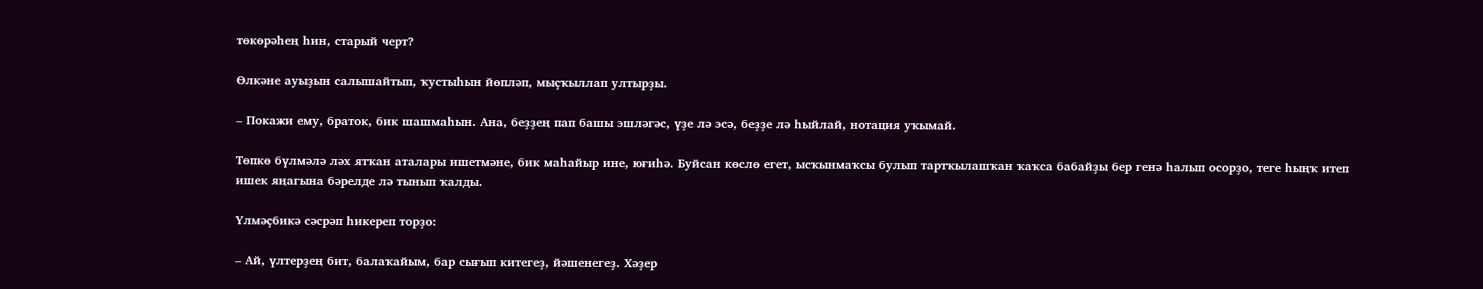төкөрәһең һин, старый черт?

Өлкәне ауыҙын салышайтып, ҡустыһын йөпләп, мыҫҡыллап ултырҙы.

– Покажи ему, браток, бик шашмаһын. Ана, беҙҙең пап башы эшләгәс, үҙе лә эсә, беҙҙе лә һыйлай, нотация уҡымай.

Төпкө бүлмәлә ләх ятҡан аталары ишетмәне, бик маһайыр ине, юғиһә. Буйсан көслө егет, ысҡынмаҡсы булып тартҡылашҡан ҡаҡса бабайҙы бер генә һалып осорҙо, теге һыңҡ итеп ишек яңагына бәрелде лә тынып ҡалды.

Үлмәҫбикә сәсрәп һикереп торҙо:

– Ай, үлтерҙең бит, балаҡайым, бар сығып китегеҙ, йәшенегеҙ. Хәҙер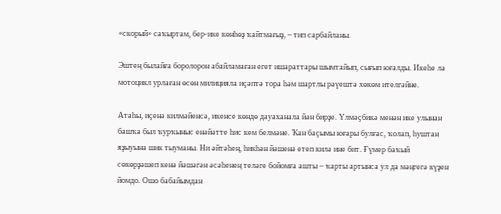«скорый» саҡыртам, бер-ике көнһөҙ ҡайтмағыҙ, – тип сарбайланы.

Эштең былайға боролорон абайламаған егет ишараттары шымтайып, сығып юғалды. Икеһе лә мотоцикл урлаған өсөн милицияла иҫәптә тора һәм шартлы рәүештә хөкөм ителгәйне.

Атаһы, иҫенә килмәйенсә, икенсе көндө дауаханала йән бирҙе. Үлмәҫбикә менән ике улынан башҡа был ҡурҡыныс енәйәтте һис кем белмәне. Ҡан баҫымы юғары булғас, ҡолап, һуштан яҙыуына шик тыуманы. Ни әйтәһең, һикһән йәшенә етеп килә ине бит. Ғүмер баҡый сөкөрҙәшеп кенә йәшәгән әсәһенең теләге бойомға ашты – ҡарты артынса ул да мәңгегә күҙен йомдо. Ошо бабайымдан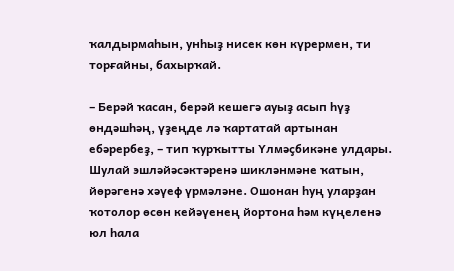ҡалдырмаһын, унһыҙ нисек көн күрермен, ти торғайны, бахырҡай.

– Берәй ҡасан, берәй кешегә ауыҙ асып һүҙ өндәшһәң, үҙеңде лә ҡартатай артынан ебәрербеҙ, – тип ҡурҡытты Үлмәҫбикәне улдары. Шулай эшләйәсәктәренә шикләнмәне ҡатын, йөрәгенә хәүеф үрмәләне. Ошонан һуң уларҙан ҡотолор өсөн кейәүенең йортона һәм күңеленә юл һала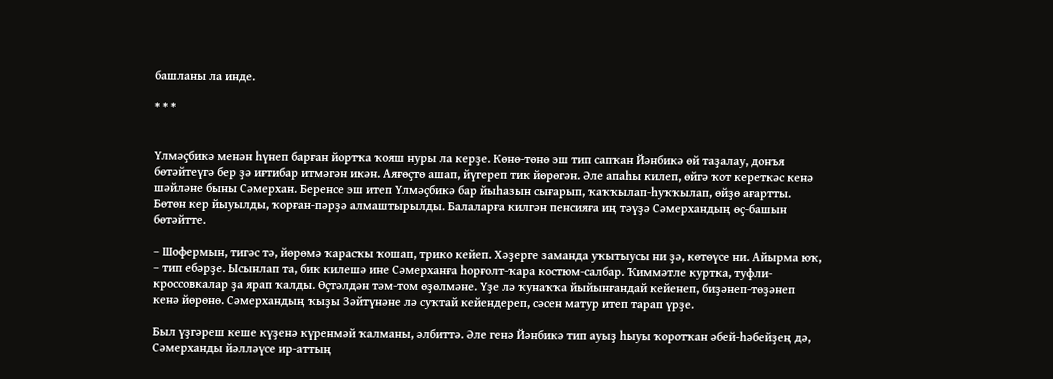башланы ла инде.

* * *


Үлмәҫбикә менән һүнеп барған йортҡа ҡояш нуры ла керҙе. Көнө-төнө эш тип сапҡан Йәнбикә өй таҙалау, донъя бөтәйтеүгә бер ҙә иғтибар итмәгән икән. Аяғөҫтө ашап, йүгереп тик йөрөгән. Әле апаһы килеп, өйгә ҡот кереткәс кенә шәйләне быны Сәмерхан. Беренсе эш итеп Үлмәҫбикә бар йыһазын сығарып, ҡаҡҡылап-һуҡҡылап, өйҙө ағартты. Бөтөн кер йыуылды, ҡорған-пәрҙә алмаштырылды. Балаларға килгән пенсияға иң тәүҙә Сәмерхандың өҫ-башын бөтәйтте.

– Шофермын, тигәс тә, йөрөмә ҡарасҡы ҡошап, трико кейеп. Хәҙерге заманда уҡытыусы ни ҙә, көтөүсе ни. Айырма юҡ, – тип ебәрҙе. Ысынлап та, бик килешә ине Сәмерханға һорғолт-ҡара костюм-салбар. Ҡиммәтле куртка, туфли-кроссовкалар ҙа ярап ҡалды. Өҫтәлдән тәм-том өҙөлмәне. Үҙе лә ҡунаҡҡа йыйынғандай кейенеп, биҙәнеп-төҙәнеп кенә йөрөнө. Сәмерхандың ҡыҙы Зәйтүнәне лә суҡтай кейендереп, сәсен матур итеп тарап үрҙе.

Был үҙгәреш кеше күҙенә күренмәй ҡалманы, әлбиттә. Әле генә Йәнбикә тип ауыҙ һыуы ҡоротҡан әбей-һәбейҙең дә, Сәмерханды йәлләүсе ир-аттың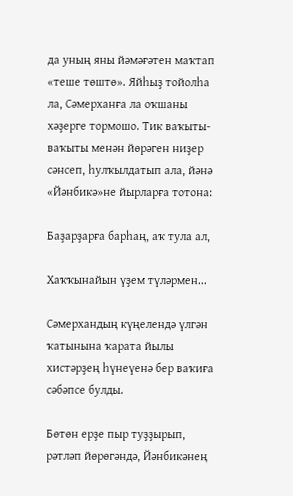да уның яны йәмәғәтен маҡтап «теше төштө». Яйһыҙ тойолһа ла, Сәмерханға ла оҡшаны хәҙерге тормошо. Тик ваҡыты-ваҡыты менән йөрәген ниҙер сәнсеп, һулҡылдатып ала, йәнә «Йәнбикә»не йырларға тотона:

Баҙарҙарға барһаң, аҡ тула ал,

Хаҡҡынайын үҙем түләрмен...

Сәмерхандың күңелендә үлгән ҡатынына ҡарата йылы хистәрҙең һүнеүенә бер ваҡиға сәбәпсе булды.

Бөтөн ерҙе пыр туҙҙырып, рәтләп йөрөгәндә, Йәнбикәнең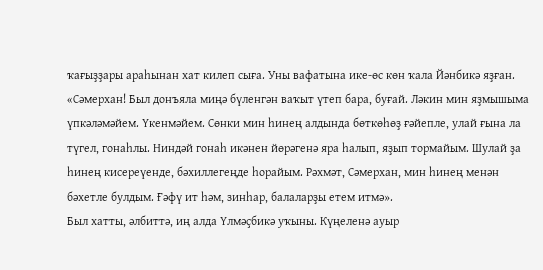ҡағыҙҙары араһынан хат килеп сыға. Уны вафатына ике-өс көн ҡала Йәнбикә яҙған. «Сәмерхан! Был донъяла миңә бүленгән ваҡыт үтеп бара, буғай. Ләкин мин яҙмышыма үпкәләмәйем. Үкенмәйем. Сөнки мин һинең алдында бөткөһөҙ ғәйепле, улай ғына ла түгел, гонаһлы. Ниндәй гонаһ икәнен йөрәгенә яра һалып, яҙып тормайым. Шулай ҙа һинең кисереүенде, бәхиллегеңде һорайым. Рәхмәт, Сәмерхан, мин һинең менән бәхетле булдым. Ғәфү ит һәм, зинһар, балаларҙы етем итмә».
Был хатты, әлбиттә, иң алда Үлмәҫбикә уҡыны. Күңеленә ауыр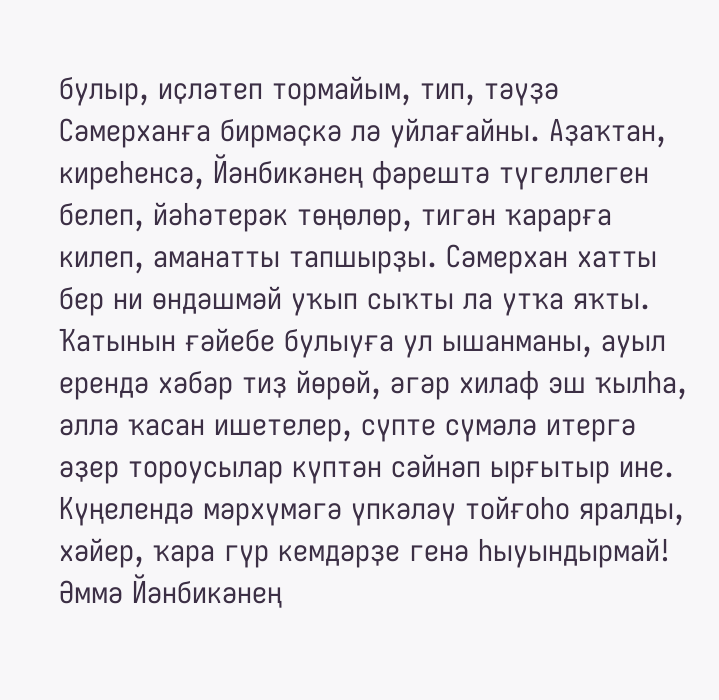булыр, иҫләтеп тормайым, тип, тәүҙә Сәмерханға бирмәҫкә лә уйлағайны. Аҙаҡтан, киреһенсә, Йәнбикәнең фәрештә түгеллеген белеп, йәһәтерәк төңөлөр, тигән ҡарарға килеп, аманатты тапшырҙы. Сәмерхан хатты бер ни өндәшмәй уҡып сыҡты ла утҡа яҡты. Ҡатынын ғәйебе булыуға ул ышанманы, ауыл ерендә хәбәр тиҙ йөрөй, әгәр хилаф эш ҡылһа, әллә ҡасан ишетелер, сүпте сүмәлә итергә әҙер тороусылар күптән сәйнәп ырғытыр ине. Күңелендә мәрхүмәгә үпкәләү тойғоһо яралды, хәйер, ҡара гүр кемдәрҙе генә һыуындырмай! Әммә Йәнбикәнең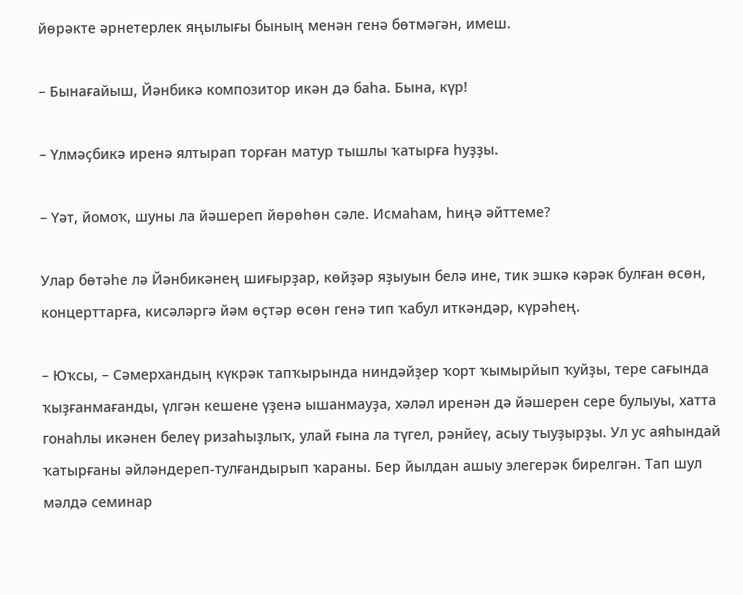йөрәкте әрнетерлек яңылығы бының менән генә бөтмәгән, имеш.

– Бынағайыш, Йәнбикә композитор икән дә баһа. Бына, күр!

– Үлмәҫбикә иренә ялтырап торған матур тышлы ҡатырға һуҙҙы.

– Үәт, йомоҡ, шуны ла йәшереп йөрөһөн сәле. Исмаһам, һиңә әйттеме?

Улар бөтәһе лә Йәнбикәнең шиғырҙар, көйҙәр яҙыуын белә ине, тик эшкә кәрәк булған өсөн, концерттарға, кисәләргә йәм өҫтәр өсөн генә тип ҡабул иткәндәр, күрәһең.

– Юҡсы, – Сәмерхандың күкрәк тапҡырында ниндәйҙер ҡорт ҡымырйып ҡуйҙы, тере сағында ҡыҙғанмағанды, үлгән кешене үҙенә ышанмауҙа, хәләл иренән дә йәшерен сере булыуы, хатта гонаһлы икәнен белеү ризаһыҙлыҡ, улай ғына ла түгел, рәнйеү, асыу тыуҙырҙы. Ул ус аяһындай ҡатырғаны әйләндереп-тулғандырып ҡараны. Бер йылдан ашыу элегерәк бирелгән. Тап шул мәлдә семинар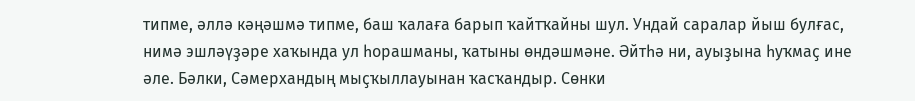типме, әллә кәңәшмә типме, баш ҡалаға барып ҡайтҡайны шул. Ундай саралар йыш булғас, нимә эшләүҙәре хаҡында ул һорашманы, ҡатыны өндәшмәне. Әйтһә ни, ауыҙына һуҡмаҫ ине әле. Бәлки, Сәмерхандың мыҫҡыллауынан ҡасҡандыр. Сөнки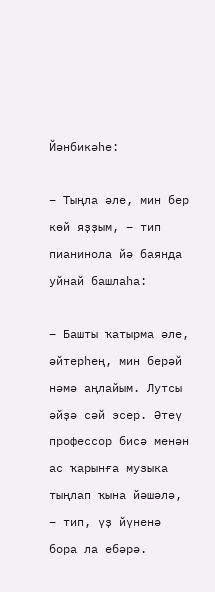Йәнбикәһе:

– Тыңла әле, мин бер көй яҙҙым, – тип пианинола йә баянда уйнай башлаһа:

– Башты ҡатырма әле, әйтерһең, мин берәй нәмә аңлайым. Лутсы әйҙә сәй эсер. Әтеү профессор бисә менән ас ҡарынға музыка тыңлап ҡына йәшәлә, – тип, үҙ йүненә бора ла ебәрә.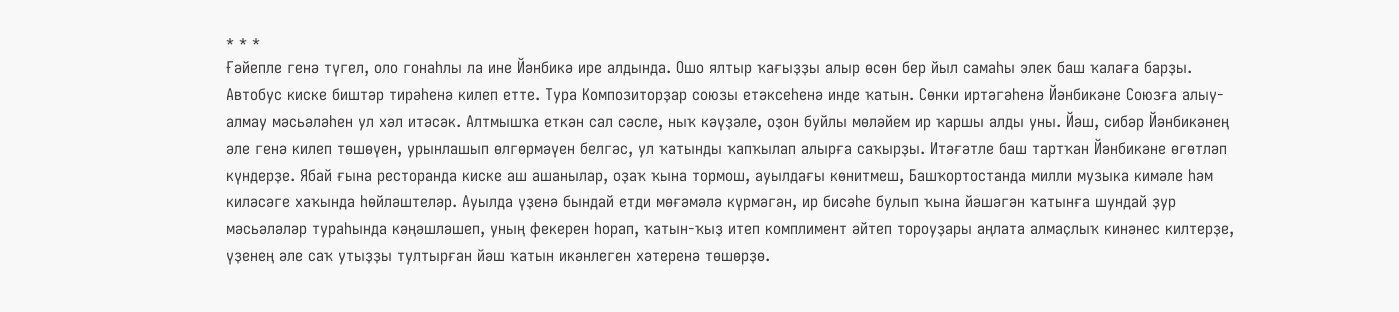* * *
Ғәйепле генә түгел, оло гонаһлы ла ине Йәнбикә ире алдында. Ошо ялтыр ҡағыҙҙы алыр өсөн бер йыл самаһы элек баш ҡалаға барҙы. Автобус киске биштәр тирәһенә килеп етте. Тура Композиторҙар союзы етәксеһенә инде ҡатын. Сөнки иртәгәһенә Йәнбикәне Союзға алыу-алмау мәсьәләһен ул хәл итәсәк. Алтмышҡа еткән сал сәсле, ныҡ кәүҙәле, оҙон буйлы мөләйем ир ҡаршы алды уны. Йәш, сибәр Йәнбикәнең әле генә килеп төшөүен, урынлашып өлгөрмәүен белгәс, ул ҡатынды ҡапҡылап алырға саҡырҙы. Итәғәтле баш тартҡан Йәнбикәне өгөтләп күндерҙе. Ябай ғына ресторанда киске аш ашанылар, оҙаҡ ҡына тормош, ауылдағы көнитмеш, Башҡортостанда милли музыка кимәле һәм киләсәге хаҡында һөйләштеләр. Ауылда үҙенә бындай етди мөғәмәлә күрмәгән, ир бисәһе булып ҡына йәшәгән ҡатынға шундай ҙур мәсьәләләр тураһында кәңәшләшеп, уның фекерен һорап, ҡатын-ҡыҙ итеп комплимент әйтеп тороуҙары аңлата алмаҫлыҡ кинәнес килтерҙе, үҙенең әле саҡ утыҙҙы тултырған йәш ҡатын икәнлеген хәтеренә төшөрҙө.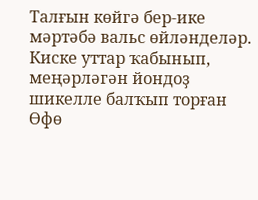Талғын көйгә бер-ике мәртәбә вальс өйләнделәр. Киске уттар ҡабынып, меңәрләгән йондоҙ шикелле балҡып торған Өфө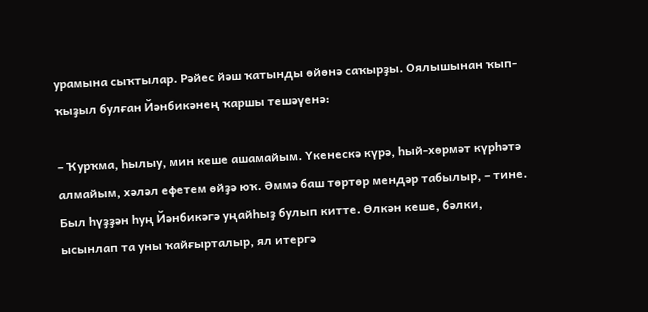урамына сыҡтылар. Рәйес йәш ҡатынды өйөнә саҡырҙы. Оялышынан ҡып-ҡыҙыл булған Йәнбикәнең ҡаршы тешәүенә:

– Ҡурҡма, һылыу, мин кеше ашамайым. Үкенескә күрә, һый-хөрмәт күрһәтә алмайым, хәләл ефетем өйҙә юҡ. Әммә баш төртөр мендәр табылыр, – тине. Был һүҙҙән һуң Йәнбикәгә уңайһыҙ булып китте. Өлкән кеше, бәлки, ысынлап та уны ҡайғырталыр, ял итергә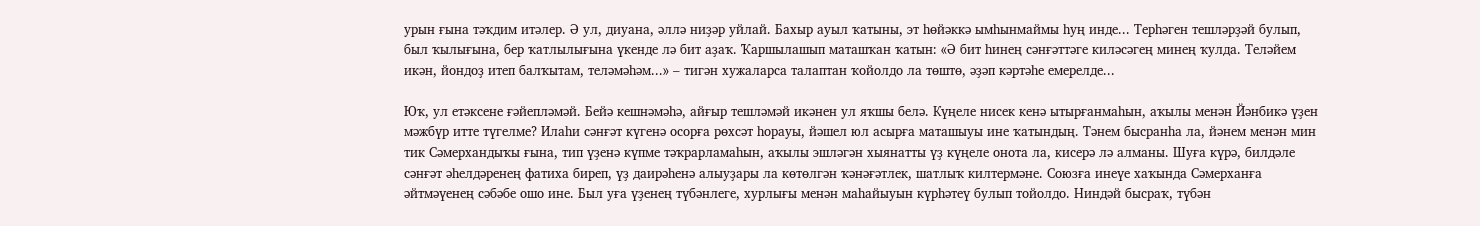урын ғына тәҡдим итәлер. Ә ул, диуана, әллә ниҙәр уйлай. Бахыр ауыл ҡатыны, эт һөйәккә ымһынмаймы һуң инде... Терһәген тешләрҙәй булып, был ҡылығына, бер ҡатлылығына үкенде лә бит аҙаҡ. Ҡаршылашып маташҡан ҡатын: «Ә бит һинең сәнғәттәге киләсәгең минең ҡулда. Теләйем икән, йондоҙ итеп балҡытам, теләмәһәм...» – тигән хужаларса талаптан ҡойолдо ла төштө, әҙәп кәртәһе емерелде...

Юҡ, ул етәксене ғәйепләмәй. Бейә кешнәмәһә, айғыр тешләмәй икәнен ул яҡшы белә. Күңеле нисек кенә ытырғанмаһын, аҡылы менән Йәнбикә үҙен мәжбүр итте түгелме? Илаһи сәнғәт күгенә осорға рөхсәт һорауы, йәшел юл асырға маташыуы ине ҡатындың. Тәнем бысранһа ла, йәнем менән мин тик Сәмерхандыҡы ғына, тип үҙенә күпме тәҡрарламаһын, аҡылы эшләгән хыянатты үҙ күңеле онота ла, кисерә лә алманы. Шуға күрә, билдәле сәнғәт әһелдәренең фатиха биреп, үҙ даирәһенә алыуҙары ла көтөлгән ҡәнәғәтлек, шатлыҡ килтермәне. Союзға инеүе хаҡында Сәмерханға әйтмәүенең сәбәбе ошо ине. Был уға үҙенең түбәнлеге, хурлығы менән маһайыуын күрһәтеү булып тойолдо. Ниндәй бысраҡ, түбән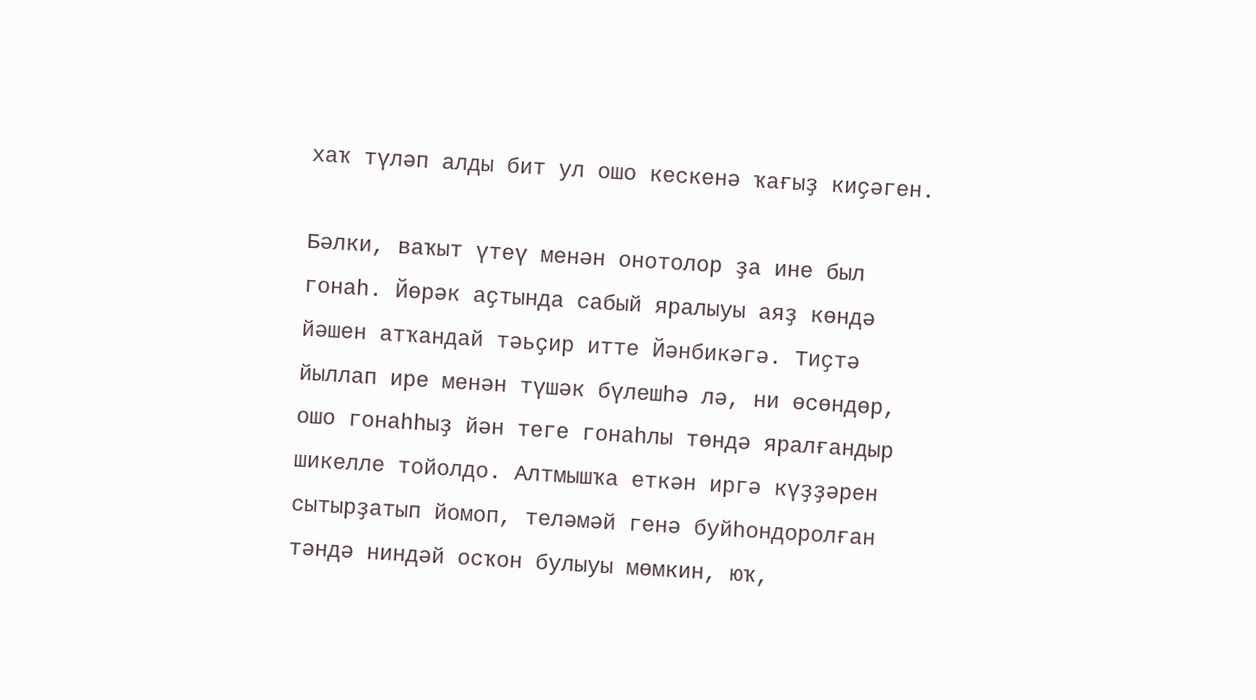хаҡ түләп алды бит ул ошо кескенә ҡағыҙ киҫәген.

Бәлки, ваҡыт үтеү менән онотолор ҙа ине был гонаһ. Йөрәк аҫтында сабый яралыуы аяҙ көндә йәшен атҡандай тәьҫир итте Йәнбикәгә. Тиҫтә йыллап ире менән түшәк бүлешһә лә, ни өсөндөр, ошо гонаһһыҙ йән теге гонаһлы төндә яралғандыр шикелле тойолдо. Алтмышҡа еткән иргә күҙҙәрен сытырҙатып йомоп, теләмәй генә буйһондоролған тәндә ниндәй осҡон булыуы мөмкин, юҡ,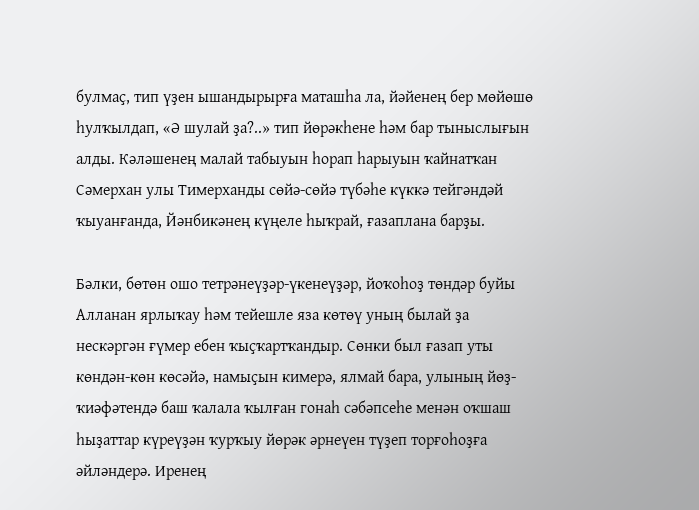булмаҫ, тип үҙен ышандырырға маташһа ла, йәйенең бер мөйөшө һулҡылдап, «Ә шулай ҙа?..» тип йөрәкһене һәм бар тыныслығын алды. Кәләшенең малай табыуын һорап һарыуын ҡайнатҡан Сәмерхан улы Тимерханды сөйә-сөйә түбәһе күккә тейгәндәй ҡыуанғанда, Йәнбикәнең күңеле һыҡрай, ғазаплана барҙы.

Бәлки, бөтөн ошо тетрәнеүҙәр-үкенеүҙәр, йоҡоһоҙ төндәр буйы Алланан ярлыҡау һәм тейешле яза көтөү уның былай ҙа нескәргән ғүмер ебен ҡыҫҡартҡандыр. Сөнки был ғазап уты көндән-көн көсәйә, намыҫын кимерә, ялмай бара, улының йөҙ-ҡиәфәтендә баш ҡалала ҡылған гонаһ сәбәпсеһе менән оҡшаш һыҙаттар күреүҙән ҡурҡыу йөрәк әрнеүен түҙеп торғоһоҙға әйләндерә. Иренең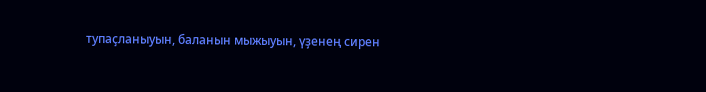тупаҫланыуын, баланын мыжыуын, үҙенең сирен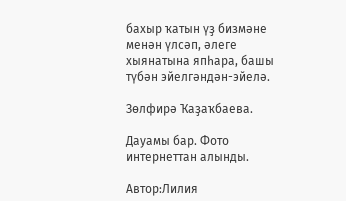бахыр ҡатын үҙ бизмәне менән үлсәп, әлеге хыянатына япһара, башы түбән эйелгәндән-эйелә.

Зөлфирә Ҡаҙаҡбаева.

Дауамы бар. Фото интернеттан алынды.

Автор:Лилия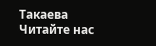Такаева
Читайте нас